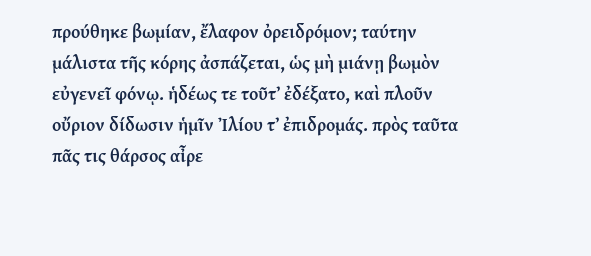προύθηκε βωμίαν, ἔλαφον ὀρειδρόμον; ταύτην μάλιστα τῆς κόρης ἀσπάζεται, ὡς μὴ μιάνῃ βωμὸν εὐγενεῖ φόνῳ. ἡδέως τε τοῦτʼ ἐδέξατο, καὶ πλοῦν οὔριον δίδωσιν ἡμῖν Ἰλίου τʼ ἐπιδρομάς. πρὸς ταῦτα πᾶς τις θάρσος αἶρε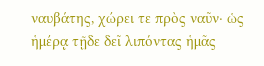ναυβάτης, χώρει τε πρὸς ναῦν· ὡς ἡμέρᾳ τῇδε δεῖ λιπόντας ἡμᾶς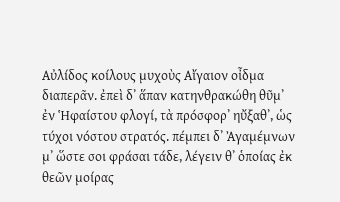Αὐλίδος κοίλους μυχοὺς Αἴγαιον οἶδμα διαπερᾶν. ἐπεὶ δʼ ἅπαν κατηνθρακώθη θῦμʼ ἐν Ἡφαίστου φλογί, τὰ πρόσφορʼ ηὔξαθʼ, ὡς τύχοι νόστου στρατός. πέμπει δʼ Ἀγαμέμνων μʼ ὥστε σοι φράσαι τάδε, λέγειν θʼ ὁποίας ἐκ θεῶν μοίρας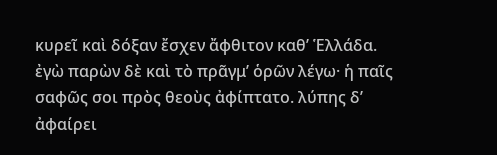κυρεῖ καὶ δόξαν ἔσχεν ἄφθιτον καθʼ Ἑλλάδα. ἐγὼ παρὼν δὲ καὶ τὸ πρᾶγμʼ ὁρῶν λέγω· ἡ παῖς σαφῶς σοι πρὸς θεοὺς ἀφίπτατο. λύπης δʼ ἀφαίρει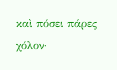καὶ πόσει πάρες χόλον·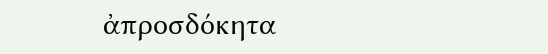ἀπροσδόκητα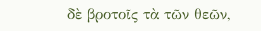δὲ βροτοῖς τὰ τῶν θεῶν,